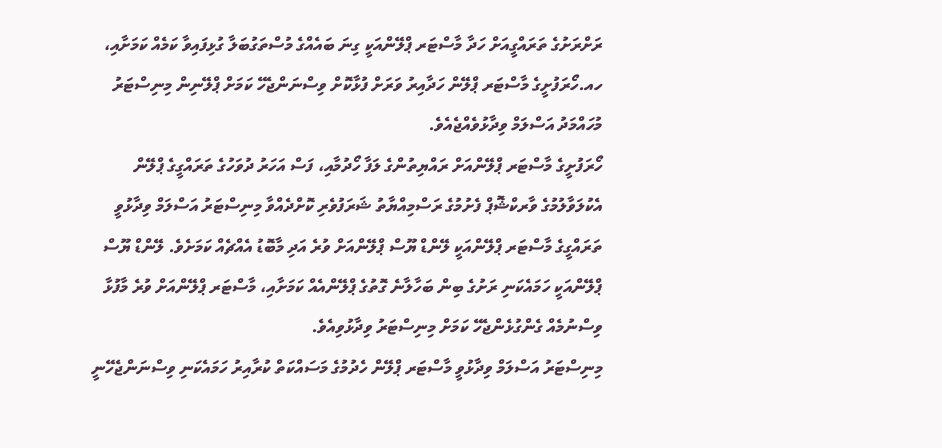ރަށްރަށުގެ ތަރައްގީއަށް ހަދާ މާސްޓަރ ޕްލޭންއަކީ ގިނަ ބައެއްގެ މުސްތަގުބަލާ ގުޅިފައިވާ ކަމެއް ކަމަށާއި، ހއ.ހޯރަފުށީގެ މާސްޓަރ ޕްލޭން ހަދާއިރު ވަރަށް ފުޅާކޮށް ވިސްނަންޖެހޭ ކަމަށް ޕްލޭނިން މިނިސްޓަރު މުހައްމަދު އަސްލަމް ވިދާޅުވެއްޖެއެވެ.
ހޯރަފުށީގެ މާސްޓަރ ޕްލޭންއަށް ރައްޔިތުންގެ ލަފާ ހޯދުމާއި، ފަސް އަހަރު ދުވަހުގެ ތަރައްގީގެ ޕްލޭން އެކުލަވާލުމުގެ ވާރކްޝޮޕް ފެށުމުގެ ރަސްމިއްޔާތު ޝަރަފުވެރި ކޮށްދެއްވާ މިނިސްޓަރު އަސްލަމް ވިދާޅުވީ ތަރައްގީގެ މާސްޓަރ ޕްލޭންއަކީ ލޭންޑް ޔޫސް ޕްލޭންއަށް ވުރެ އަދި މާބޮޑު އެއްޗެއް ކަމަށެވެ. ލޭންޑް ޔޫސް ޕްލޭންއަކީ ހަމައެކަނި ރަށުގެ ބިން ބަހާލާނެ ގޮތުގެ ޕްލޭންއެއް ކަމަށާއި، މާސްޓަރ ޕްލޭންއަށް ވުރެ މާފުޅާ ވިސްނުމެއް ގެންގުޅެންޖެހޭ ކަމަށް މިނިސްޓަރު ވިދާޅުވިއެވެ.
މިނިސްޓަރު އަސްލަމް ވިދާޅުވީ މާސްޓަރ ޕްލޭން ހެދުމުގެ މަސައްކަތް ކުރާއިރު ހަމައެކަނި ވިސްނަންޖެހޭނީ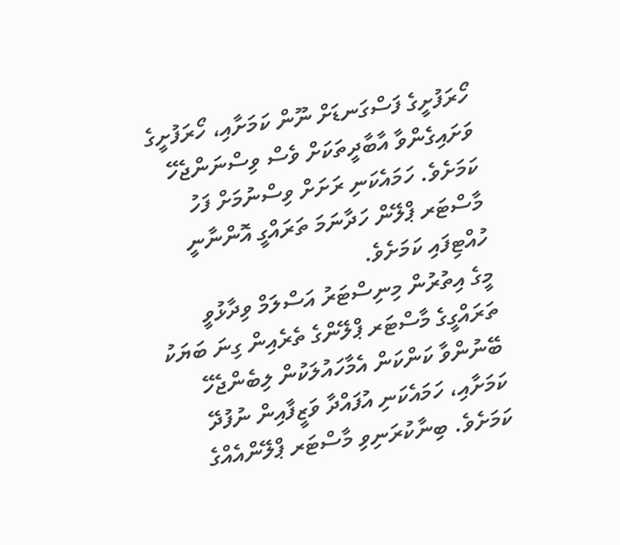ހޯރަފުށީގެ ފަސްގަނޑަށް ނޫން ކަމަށާއި، ހޯރަފުށީގެ ވަށައިގެންވާ އާބާދީތަކަށް ވެސް ވިސްނަންޖެހޭ ކަމަށެވެ. ހަމައެކަނި ރަށަށް ވިސްނުމަށް ފަހު މާސްޓަރ ޕްލޭން ހަދާނަމަ ތަރައްގީ އޮންނާނީ ހުއްޓިފައި ކަމަށެވެ.
މީގެ އިތުރުން މިނިސްޓަރު އަސްލަމް ވިދާޅުވީ ތަރައްގީގެ މާސްޓަރ ޕްލޭންގެ ތެރެއިން ގިނަ ބަޔަކު ބޭނުންވާ ކަންކަން އެމާހައުލަކުން ލިބެންޖެހޭ ކަމަށާއި، ހަމައެކަނި އުފައްދާ ވަޒީފާއިން ނުފުދޭ ކަމަށެވެ. ބިނާކުރަނިވި މާސްޓަރ ޕްލޭންއެއްގެ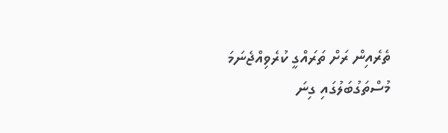ތެރެއިން ރަށް ތަރައްގީ ކުރެވިއްޖެނަމަ މުސްތަގުބަލުގައި ގިނަ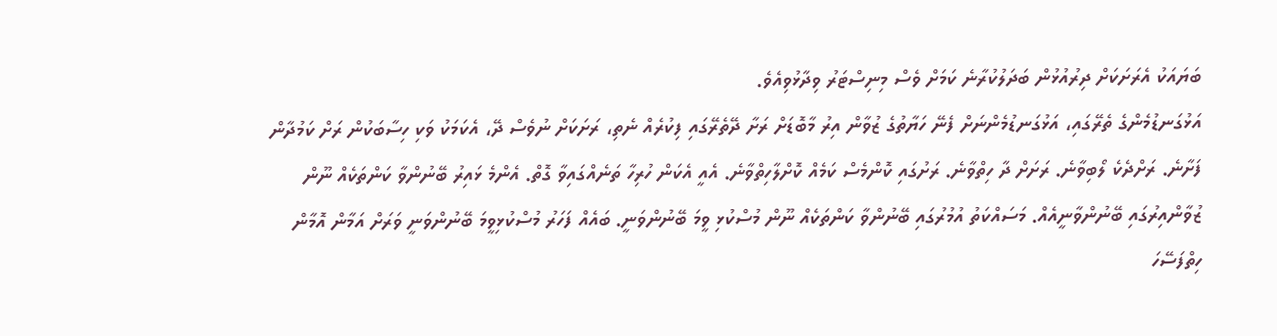ބަޔައަކު އެރަށަކަށް ދިރުއުޅުން ބަދަލުކުރާނެ ކަމަށް ވެސް މިނިސްޓަރު ވިދާޅުވިއެވެ.
އަޅުގަނޑުމެންގެ ތެރޭގައި، އަޅުގަނޑުމެންނަށް ފެނޭ ހަޔާތުގެ ޒުވާން އިރު މާބޮޑަށް ރަށާ ދޭތެރޭގައި ފިކުރެއް ނެތި، ރަށަކަށް ނުވެސް ދޭ، އެކަމަކު ވަކި ހިސާބަކުން ރަށް ކަމުދާން ފަށާނެ. ރަށްދެކެ ލޯބިވާނެ. ރަށަށް ދާ ހިތްވާނެ. ރަށުގައި ކޮންމެސް ކަމެއް ކޮށްލާހިތްވާނެ. އެއީ އެކަން ހުރިހާ ތަނެއްގައިވާ ގޮތް. އެންމެ ޅައިރު ބޭނުންވާ ކަންތަކެއް ނޫން ޒުވާންއިރުގައި ބޭނުންވާނީއެއް. މަސައްކަތު އުމުރުގައި ބޭނުންވާ ކަންތަކެއް ނޫން މުސްކުޅި ވީމަ ބޭނުންވަނީ. ބައެއް ފަހަރު މުސްކުޅިވީމަ ބޭނުންވަނީ ވަރަށް އަމާން އޮމާން ހިތްފަސޭހަ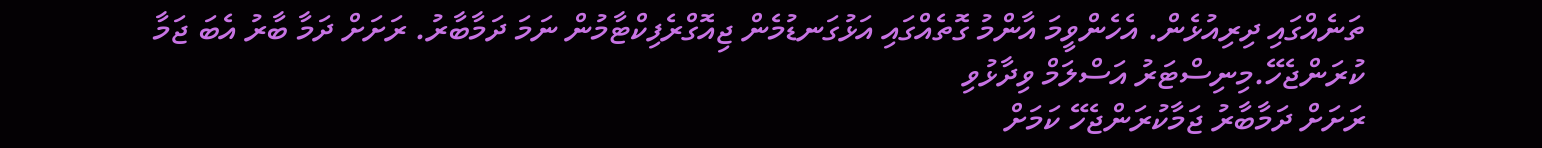ތަނެއްގައި ދިރިއުޅެން. އެހެންވީމަ އާންމު ގޮތެއްގައި އަޅުގަނޑުމެން ޖިއޮގްރެފިކްޓާމުން ނަމަ ދަމާބާރު. ރަށަށް ދަމާ ބާރު އެބަ ޖަމާ ކުރަންޖެހޭ.މިނިސްޓަރު އަސްލަމް ވިދާޅުވި
ރަށަށް ދަމާބާރު ޖަމާކުރަންޖެހޭ ކަމަށް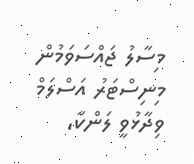މިސާލު ޖައްސަވަމުން މިނިސްޓަރު އަސްލަމް ވިދާޅުވީ ލަންކާ،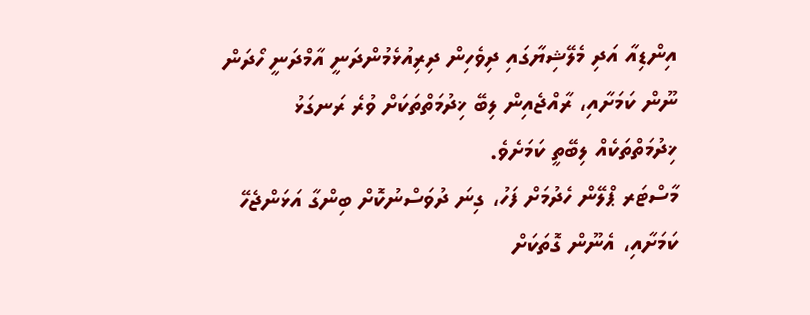އިންޑިއާ އަދި މެލޭޝިޔާގައި ދިވެހިން ދިރިއުޅެމުންދަނީ އާމްދަނީ ހޯދަން ނޫން ކަމަށާއި، ރާއްޖެއިން ލިބޭ ޚިދުމަތްތަކަށް ވުރެ ރަނގަޅު ޚިދުމަތްތަކެއް ލިބޭތީ ކަމަށެވެ.
މާސްޓަރ ޕްލޭން ހެދުމަށް ފަހު، ގިނަ ދުވަސްނުކޮށް ބިންގާ އަޅަންޖެހޭ ކަމަށާއި، އެނޫން ގޮތަކަށް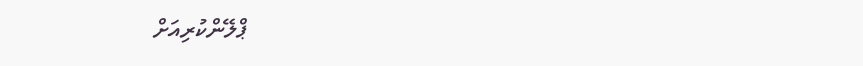ޕްލޭންކުރިއަށް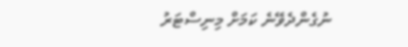ނުގެންދެވޭނެ ކަމަށް މިނިސްޓަރު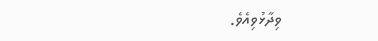ވިދާޅުވިއެވެ.